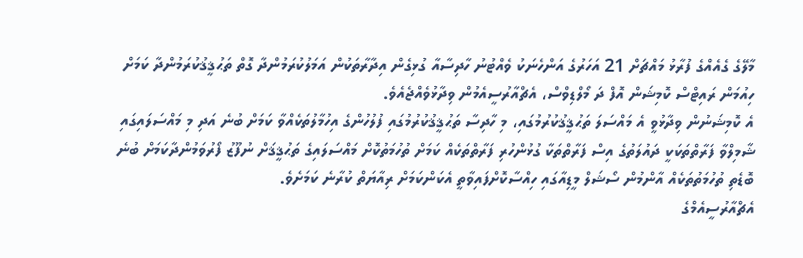މާލޭގެ ގެއެއްގެ ފުރާޅު މައްޗަށް 21 އަހަރުގެ އަންހެނަކު ވެއްޓުނު ހާދިސާއާ ގުޅިގެން އިދާރާތަކުން އަމަލުކުރަމުންދާ ގޮތް ތަޙުޤީޤުކުރަމުންދާ ކަމަށް ހިއުމަން ރައިޓްސް ކޮމިޝަން އޮފް ދަ މޯލްޑިވްސް، އެޗްއާރުސީއެމުން ވިދާޅުވެއްޖެއެވެ.
އެ ކޮމިޝަނުން ވިދާޅުވީ އެ މައްސަލަ ތަޙުޤީޤުކުރުމުގައި، މި ހާދިސާ ތަޙުޤީޤުކުރުމުގައި ފުލުހުންގެ އިހުމާލުތަކެއްވާ ކަމަށް ބުނެ އަދި މި މައްސަލައިގައި ޝާމިލްވާ ފަރާތްތަކަކީ ދައުލަތުގެ އިސް ފަރާތްތަކާ ގުޅުންހުރި ފަރާތްތަކެއް ކަމަށް ތުހުމަތުކޮށް މައްސަލައިގެ ތަޙުޤީޤަށް ނުފޫޒު ފޯރުވަމުންދާކަމަށް ބުނެ ބޮޑެތި ތުހުމަތުތަކެއް އާންމުން ސޯޝަލް މީޑިއާގައި ހިއްސާކޮށްފައިވާތީ އެކަންކަމަށް ރިއާޔަތް ކުރާނެ ކަމަށެވެ.
އެޗްއާރުސީއެމްގެ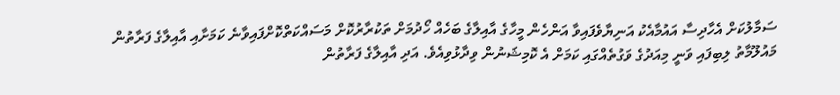ސަމާލުކަށް އެހާދިސާ އައުމާއެކު އަނިޔާވެފައިވާ އަންހެން މީހާގެ އާއިލާގެ ބަހެއް ހޯދުމަށް ތަކުރާރުކޮށް މަސައްކަތްކޮށްފައިވާނެ ކަމަށާއި އާއިލާގެ ފަރާތުން މައުލޫމާތު ލިބިފައި ވަނީ މިއަދުގެ ވަގުތެއްގައި ކަމަށް އެ ކޮމިޝަނުން ވިދާޅުވިއެވެ. އަދި އާއިލާގެ ފަރާތުން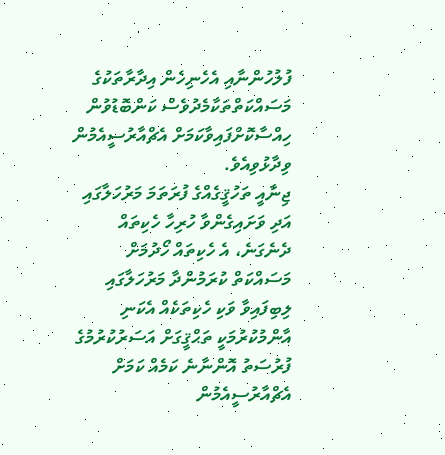ފުލުހުންނާއި އެހެނިހެން އިދާރާތަކުގެ މަސައްކަތްތަކާމެދުވެސް ކަންބޮޑުވުން ހިއްސާކޮށްފައިވާކަމަށް އެޗްއާރުސީއެމުން ވިދާޅުވިއެވެ.
ޖިނާއީ ތަހުޤީގެއްގެ ފުރަތަމަ މަރުހަލާގައި އަދި ވަށައިގެންވާ ހުރިހާ ހެކިތައް ދެނެގަނެ، އެ ހެކިތައް ހޯދުމަށް މަސައްކަތް ކުރަމުންދާ މަރުހަލާގައި ލިބިފައިވާ ވަކި ހެކިތަކެއް އެކަނި އާންމުކުރުމަކީ ތަޙްޤީގަށް އަސަރުކުރުމުގެ ފުރުސަތު އޮންނާނެ ކަމެއް ކަމަށް އެޗްއާރުސީއެމުން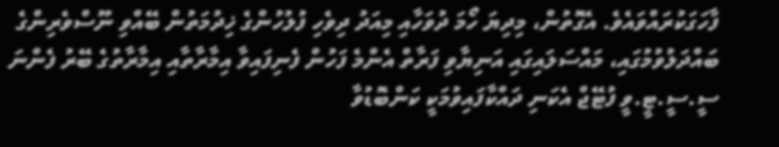ފާހަގަކުރައްވައެވެ. އެގޮތުން، މިދިޔަ ހޯމަ ދުވަހާއި މިއަދު ދިވެހި ފުލުހުންގެ ޚިދުމަތުން ބޭއްވި ނޫސްވެރިންގެ ބައްދަލުވުމުގައި، މައްސަލައިގައި އަނިޔާވި ފަރާތް އެންމެ ފަހުން ފެނިފައިވާ އިމާރާތާއި އިމާރާތުގެ ބޭރު ފެންނަ ސީ.ސީ.ޓީ.ވީ ފުޓޭޖް އެކަނި ދައްކާފައިވުމަކީ ކަންބޮޑުވާ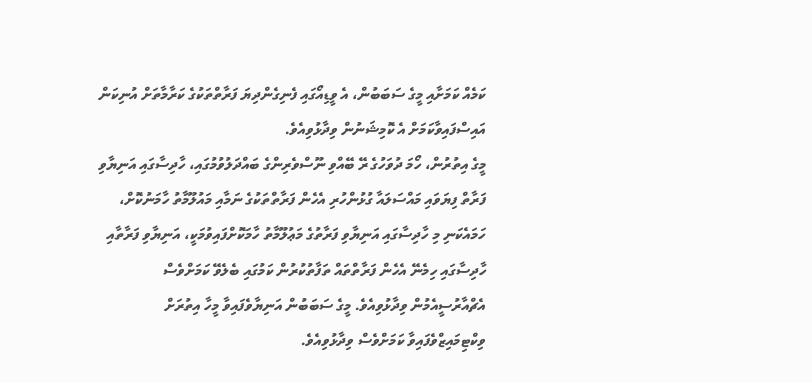ކަމެއް ކަމަށާއި މީގެ ސަބަބުން، އެ ވީޑިއޯގައި ފެނިގެންދިޔަ ފަރާތްތަކުގެ ކަރާމާތަށް އުނިކަން އައިސްފައިވާކަމަށް އެ ކޮމިޝަނުން ވިދާޅުވިއެވެ.
މީގެ އިތުރުން، ހޯމަ ދުވަހުގެ ރޭ ބޭއްވި ނޫސްވެރިންގެ ބައްދަލުވުމުގައި، ހާދިސާގައި އަނިޔާވި ފަރާތް ފިޔަވައި މައްސަލައާ ގުޅުންހުރި އެހެން ފަރާތްތަކުގެ ނަމާއި މައުލޫމާތު ހާމަނުކޮށް، ހަމައެކަނި މި ހާދިސާގައި އަނިޔާވި ފަރާތުގެ މަޢުލޫމާތު ހާމަކޮށްފައިވުމަކީ، އަނިޔާވި ފަރާތާއި ހާދިސާގައި ހިމެނޭ އެހެން ފަރާތްތައް ތަފާތުކުރުން ކަމުގައި ބެލެވޭ ކަމަށްވެސް އެޗްއާރުސީއެމުން ވިދާޅުވިއެވެ. މީގެ ސަބަބުން އަނިޔާވެފައިވާ މީހާ އިތުރަށް ވިކްޓިމައިޒްވެފައިވާ ކަމަށްވެސް ވިދާޅުވިއެވެ.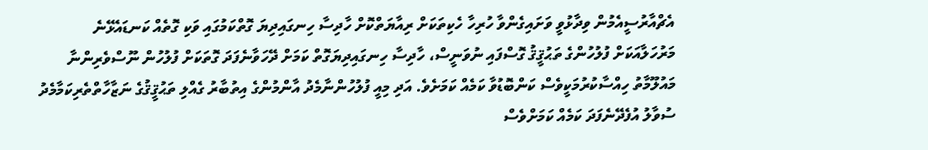އެޗްއާރުސީއެމުން ވިދާޅުވީ ވަށައިގެންވާ ހުރިހާ ހެކިތަކަށް ރިއާޔަތްކޮށް ހާދިސާ ހިނގައިދިޔަ ގޮތްކަމުގައި ވަކި ގޮތެއް ކަނޑައެޅޭނެ މަރުހަލާއަކަށް ފުލުހުންގެ ތަޙުޤީޤު ގޮސްފައި ނުވަނީސް، ހާދިސާ ހިނގައިދިޔަގޮތް ކަމަށް ދޭހަވާނެފަދަ ގޮތަކަށް ފުލުހުން ނޫސްވެރިންނާ މައުލޫމާތު ހިއްސާކުރުމަކީވެސް ކަންބޮޑުވާ ކަމެއް ކަމަށެވެ. އަދި މިއީ ފުލުހުންނާމެދު އާންމުންގެ އިތުބާރު ގެއްލި ތަޙުޤީޤުގެ ނަޒާހާތްތެރިކަމާމެދު ސުވާލު އުފެދޭނެފަދަ ކަމެއް ކަމަށްވެސް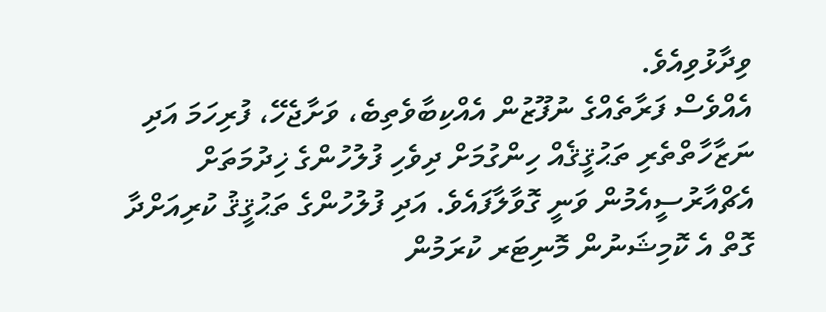ވިދާޅުވިއެވެ.
އެއްވެސް ފަރާތެއްގެ ނުފޫޒުން އެއްކިބާވެތިބެ، ވަށާޖެހޭ، ފުރިހަމަ އަދި ނަޒާހާތްތެރި ތަޙުޤީޤެއް ހިންގުމަށް ދިވެހި ފުލުހުންގެ ޚިދުމަތަށް އެޗްއާރުސީއެމުން ވަނީ ގޮވާލާފައެވެ. އަދި ފުލުހުންގެ ތަޙުޤީޤު ކުރިއަށްދާ ގޮތް އެ ކޮމިޝަނުން މޮނިޓަރ ކުރަމުން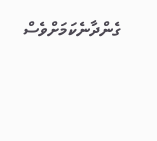ގެންދާނެކަމަށްވެސް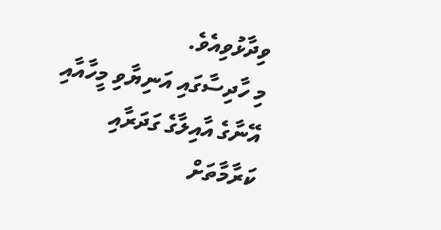ވިދާޅުވިއެވެ.
މި ހާދިސާގައި އަނިޔާވި މީހާއާއި އޭނާގެ އާއިލާގެ ގަދަރާއި ކަރާމާތަށް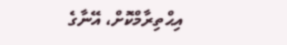އިޙްތިރާމްކޮށް، އޭނާގެ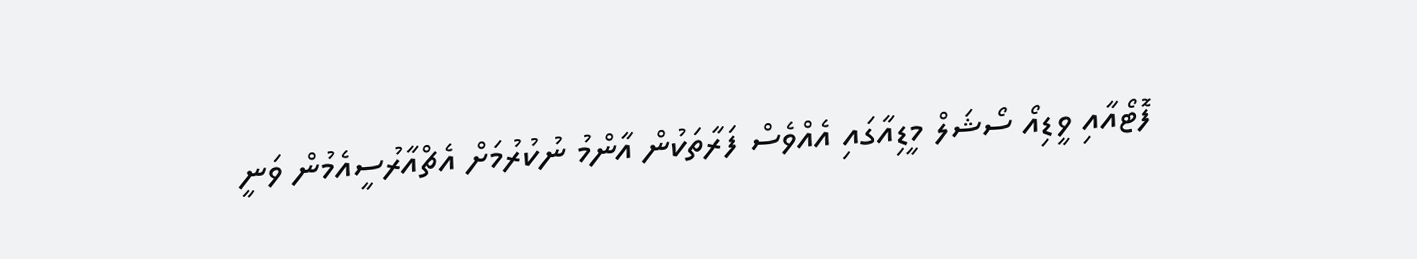ފޮޓޯއާއި ވީޑިއޯ ސޯޝަލް މީޑިއާގައި އެއްވެސް ފަރާތަކުން އާންމު ނުކުރުމަށް އެޗްއާރުސީއެމުން ވަނީ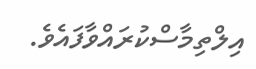އިލްތިމާސްކުރައްވާފައެވެ.